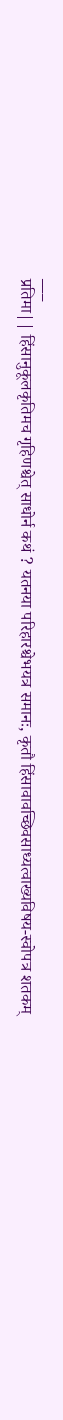___
प्रतिमा|| हिंसानुकूलकृतिमच गृहिणश्चेत् साधोर्न कथं ? यतनया परिहारश्चेभयत्र समानः, कृतौ हिंसावावच्छिवसाध्यत्वाख्यविषय-स्वोपत्र शतकम्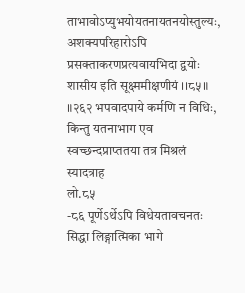ताभावोऽप्युभयोयतनायतनयोस्तुल्यः, अशक्यपरिहारोऽपि प्रसक्ताकरणप्रत्यवायभिदा द्वयोः शासीय इति सूक्ष्ममीक्षणीयं ।।८५॥ ॥२६२ भपवादपाये कर्मणि न विधिः, किन्तु यतनाभाग एव स्वच्छन्दप्राप्ततया तत्र मिश्रलं स्यादत्राह
लो.८५
-८६ पूर्णेऽर्थेऽपि विधेयतावचनतः सिद्धा लिङ्गात्मिका भागे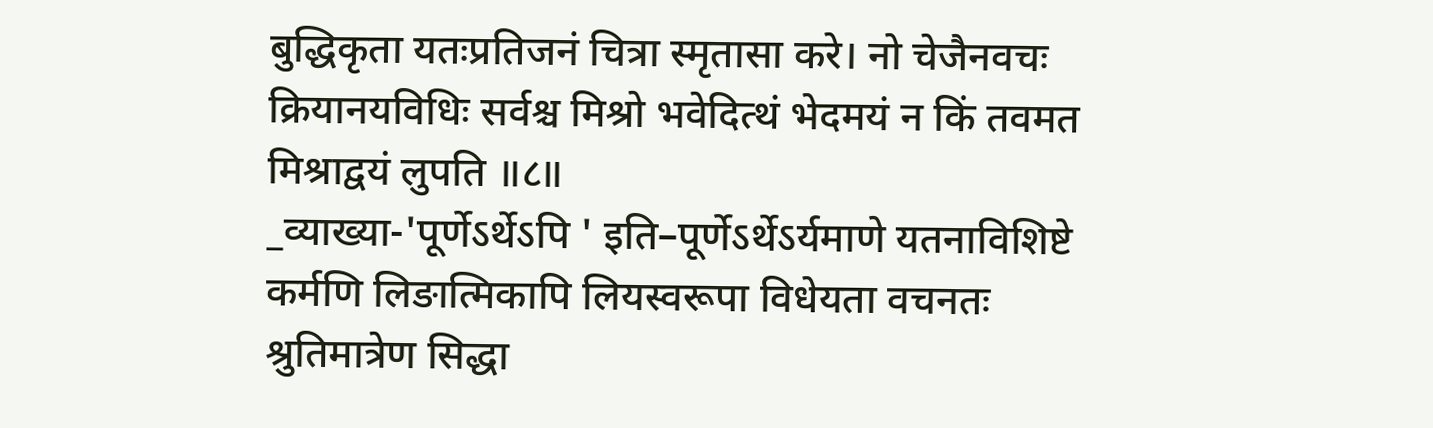बुद्धिकृता यतःप्रतिजनं चित्रा स्मृतासा करे। नो चेजैनवचः क्रियानयविधिः सर्वश्च मिश्रो भवेदित्थं भेदमयं न किं तवमत मिश्राद्वयं लुपति ॥८॥
_व्याख्या-'पूर्णेऽर्थेऽपि ' इति–पूर्णेऽर्थेऽर्यमाणे यतनाविशिष्टे कर्मणि लिङात्मिकापि लियस्वरूपा विधेयता वचनतः श्रुतिमात्रेण सिद्धा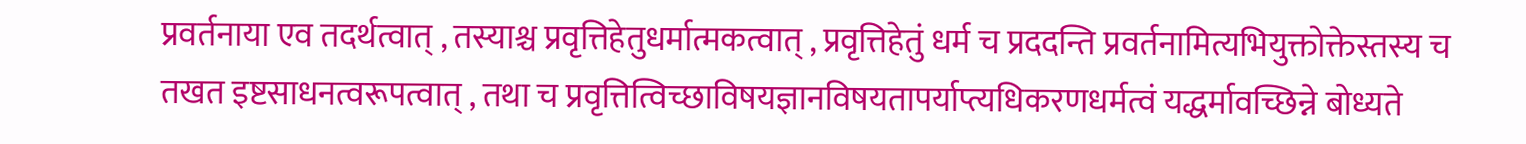प्रवर्तनाया एव तदर्थत्वात् , तस्याश्च प्रवृत्तिहेतुधर्मात्मकत्वात् , प्रवृत्तिहेतुं धर्म च प्रददन्ति प्रवर्तनामित्यभियुक्तोक्तेस्तस्य च तखत इष्टसाधनत्वरूपत्वात् , तथा च प्रवृत्तित्विच्छाविषयज्ञानविषयतापर्याप्त्यधिकरणधर्मत्वं यद्धर्मावच्छिन्ने बोध्यते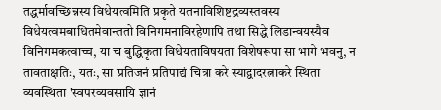तद्धर्मावच्छिन्नस्य विधेयत्वमिति प्रकृते यतनाविशिष्टद्रव्यस्तवस्य विधेयत्वमबाधितमेवान्ततो विनिगमनाविरहेणापि तथा सिद्धे लिडान्वयस्यैव विनिगमकत्वाच्च, या च बुद्धिकृता विधेयताविषयता विशेषरूपा सा भागे भवनु, न तावताक्षतिः, यतः, सा प्रतिजनं प्रतिपाद्यं चित्रा करे स्याद्वादरत्नाकरे स्थिता व्यवस्थिता 'स्वपरव्यवसायि ज्ञानं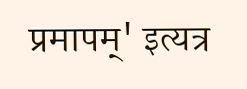प्रमापम्' इत्यत्र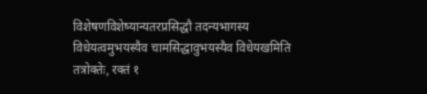विशेषणविशेष्यान्यतरप्रसिद्धौ तदन्यभागस्य विधेयत्वमुभयस्यैव चामसिद्धावुभयस्यैव विधेयखमिति तत्रोक्तेः, रक्तं १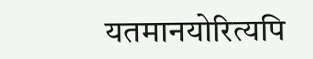यतमानयोरित्यपि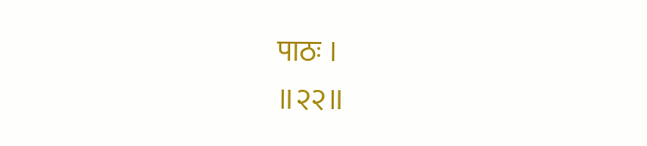पाठः ।
॥२२॥